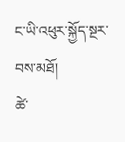ང་ཡི་འཕུར་སྐྱོད་སྔར་བས་མཐོ།
ཚེ་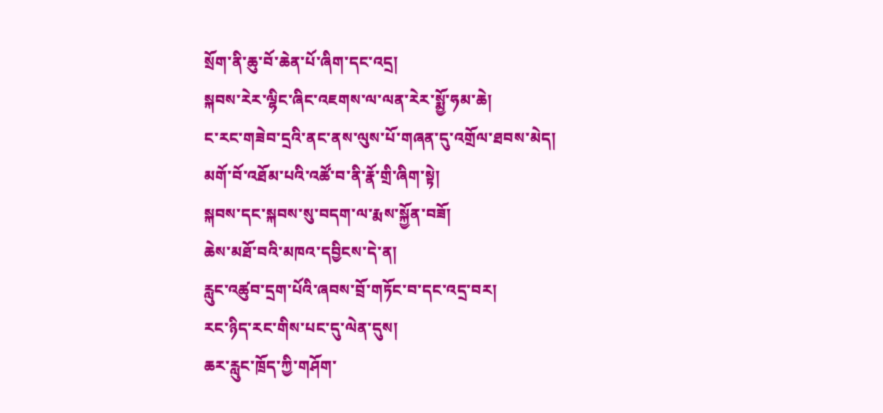སྲོག་ནི་ཆུ་བོ་ཆེན་པོ་ཞིག་དང་འདྲ།
སྐབས་རེར་ལྷིང་ཞིང་འཇགས་ལ་ལན་རེར་སྨྱོ་ཧམ་ཆེ།
ང་རང་གཟེབ་དྲའི་ནང་ནས་ལུས་པོ་གཞན་དུ་འགྲོལ་ཐབས་མེད།
མགོ་བོ་འཐོམ་པའི་འཚོ་བ་ནི་རྣོ་གྲི་ཞིག་སྟེ།
སྐབས་དང་སྐབས་སུ་བདག་ལ་རྨས་སྐྱོན་བཟོ།
ཆེས་མཐོ་བའི་མཁའ་དབྱིངས་དེ་ན།
རླུང་འཚུབ་དྲག་པོའི་ཞབས་བྲོ་གཏོང་བ་དང་འདྲ་བར།
རང་ཉིད་རང་གིས་པང་དུ་ལེན་དུས།
ཆར་རླུང་ཁྲོད་ཀྱི་གཤོག་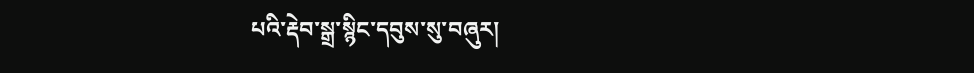པའི་རྡེབ་སྒྲ་སྙིང་དབུས་སུ་བཞུར།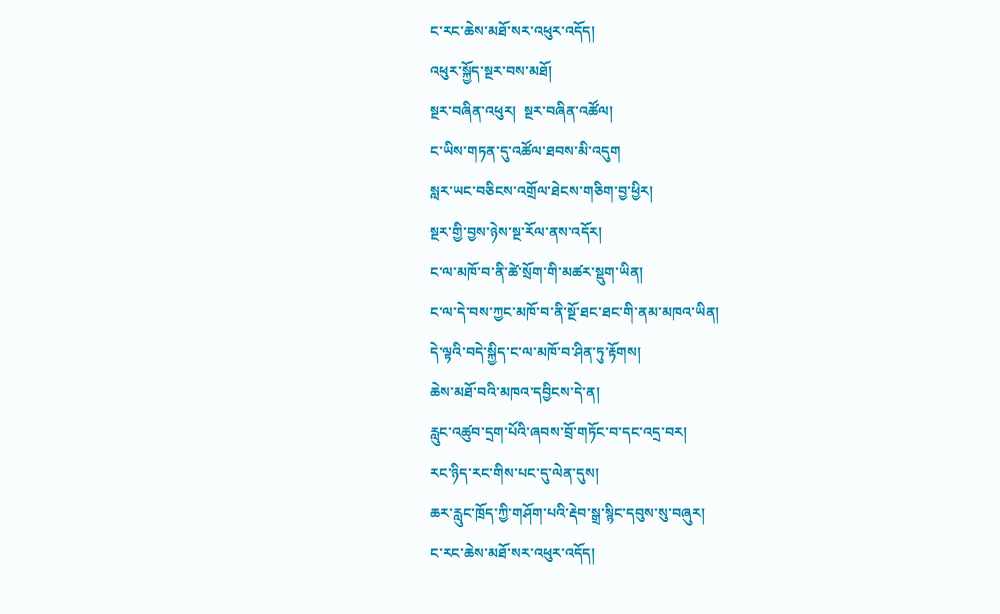ང་རང་ཆེས་མཐོ་སར་འཕུར་འདོད།
འཕུར་སྐྱོད་སྔར་བས་མཐོ།
སྔར་བཞིན་འཕུར།  སྔར་བཞིན་འཚོལ།
ང་ཡིས་གཏན་དུ་འཚོལ་ཐབས་མི་འདུག
སླར་ཡང་བཅིངས་འགྲོལ་ཐེངས་གཅིག་བྱ་ཕྱིར།
སྔར་གྱི་བྱས་ཉེས་སྔ་རོལ་ནས་འདོར།
ང་ལ་མཁོ་བ་ནི་ཚེ་སྲོག་གི་མཚར་སྡུག་ཡིན།
ང་ལ་དེ་བས་ཀྱང་མཁོ་བ་ནི་སྔོ་ཐང་ཐང་གི་ནམ་མཁའ་ཡིན།
དེ་ལྟའི་བདེ་སྐྱིད་ང་ལ་མཁོ་བ་ཤིན་ཏུ་རྟོགས།
ཆེས་མཐོ་བའི་མཁའ་དབྱིངས་དེ་ན།
རླུང་འཚུབ་དྲག་པོའི་ཞབས་བྲོ་གཏོང་བ་དང་འདྲ་བར།
རང་ཉིད་རང་གིས་པང་དུ་ལེན་དུས།
ཆར་རླུང་ཁྲོད་ཀྱི་གཤོག་པའི་རྡེབ་སྒྲ་སྙིང་དབུས་སུ་བཞུར།
ང་རང་ཆེས་མཐོ་སར་འཕུར་འདོད།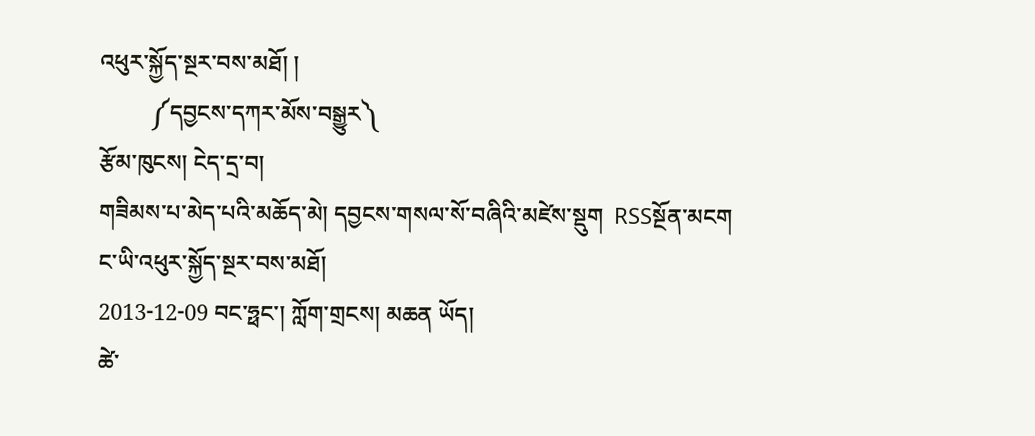འཕུར་སྐྱོད་སྔར་བས་མཐོ། །
         ༼དབྱངས་དཀར་མོས་བསྒྱུར༽
རྩོམ་ཁུངས། ངེད་དྲ་བ།
གཟིམས་པ་མེད་པའི་མཆོད་མེ། དབྱངས་གསལ་སོ་བཞིའི་མཛེས་སྡུག  RSSསྔོན་མངག
ང་ཡི་འཕུར་སྐྱོད་སྔར་བས་མཐོ།
2013-12-09 བང་ཧྥང་། ཀློག་གྲངས། མཆན ཡོད།
ཚེ་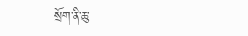སྲོག་ནི་ཆུ་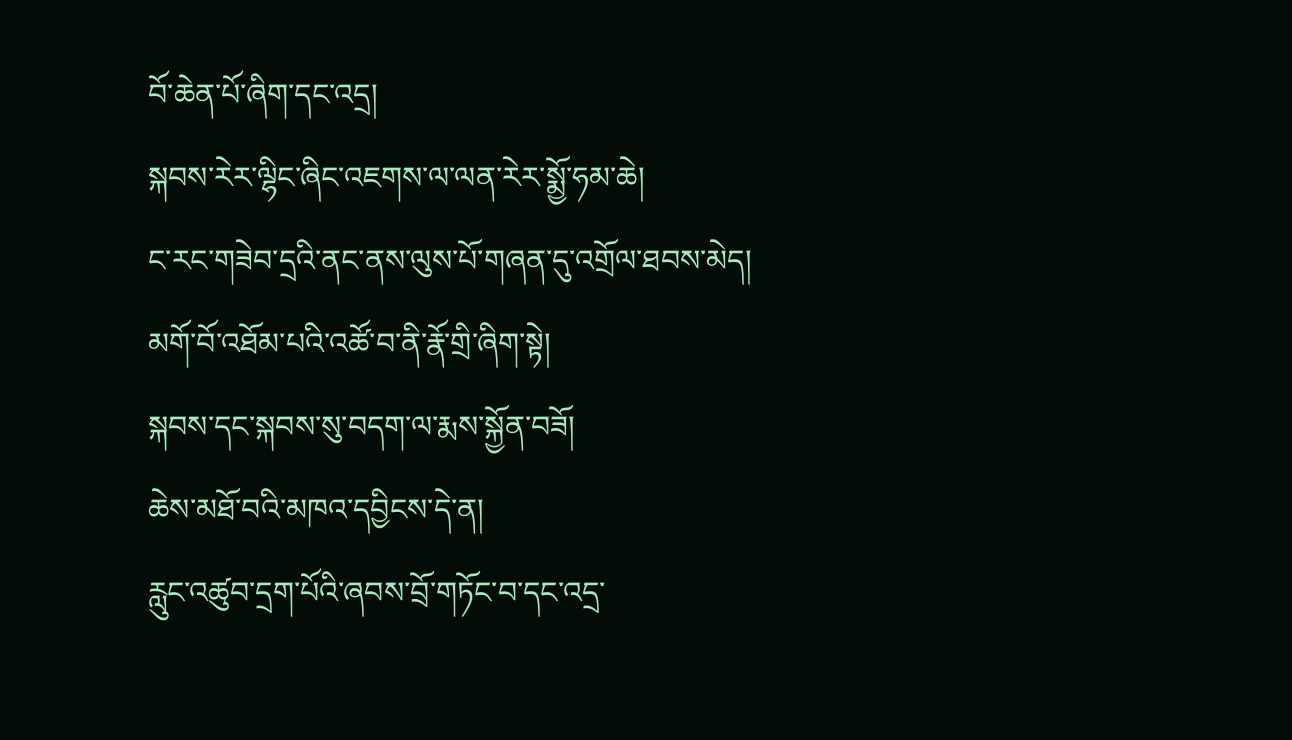བོ་ཆེན་པོ་ཞིག་དང་འདྲ།
སྐབས་རེར་ལྷིང་ཞིང་འཇགས་ལ་ལན་རེར་སྨྱོ་ཧམ་ཆེ།
ང་རང་གཟེབ་དྲའི་ནང་ནས་ལུས་པོ་གཞན་དུ་འགྲོལ་ཐབས་མེད།
མགོ་བོ་འཐོམ་པའི་འཚོ་བ་ནི་རྣོ་གྲི་ཞིག་སྟེ།
སྐབས་དང་སྐབས་སུ་བདག་ལ་རྨས་སྐྱོན་བཟོ།
ཆེས་མཐོ་བའི་མཁའ་དབྱིངས་དེ་ན།
རླུང་འཚུབ་དྲག་པོའི་ཞབས་བྲོ་གཏོང་བ་དང་འདྲ་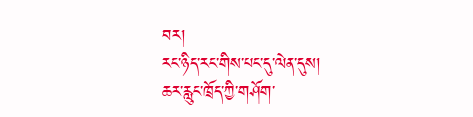བར།
རང་ཉིད་རང་གིས་པང་དུ་ལེན་དུས།
ཆར་རླུང་ཁྲོད་ཀྱི་གཤོག་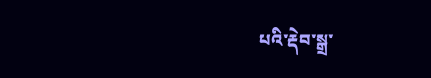པའི་རྡེབ་སྒྲ་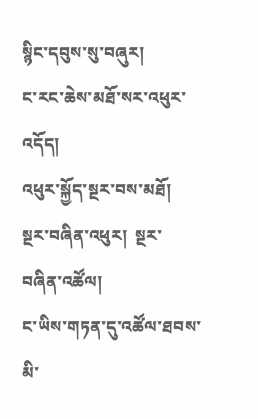སྙིང་དབུས་སུ་བཞུར།
ང་རང་ཆེས་མཐོ་སར་འཕུར་འདོད།
འཕུར་སྐྱོད་སྔར་བས་མཐོ།
སྔར་བཞིན་འཕུར།  སྔར་བཞིན་འཚོལ།
ང་ཡིས་གཏན་དུ་འཚོལ་ཐབས་མི་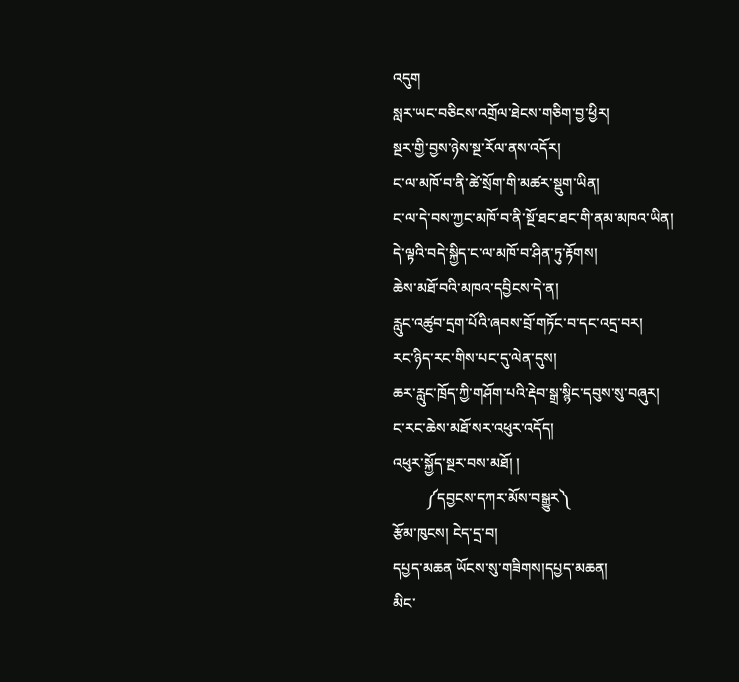འདུག
སླར་ཡང་བཅིངས་འགྲོལ་ཐེངས་གཅིག་བྱ་ཕྱིར།
སྔར་གྱི་བྱས་ཉེས་སྔ་རོལ་ནས་འདོར།
ང་ལ་མཁོ་བ་ནི་ཚེ་སྲོག་གི་མཚར་སྡུག་ཡིན།
ང་ལ་དེ་བས་ཀྱང་མཁོ་བ་ནི་སྔོ་ཐང་ཐང་གི་ནམ་མཁའ་ཡིན།
དེ་ལྟའི་བདེ་སྐྱིད་ང་ལ་མཁོ་བ་ཤིན་ཏུ་རྟོགས།
ཆེས་མཐོ་བའི་མཁའ་དབྱིངས་དེ་ན།
རླུང་འཚུབ་དྲག་པོའི་ཞབས་བྲོ་གཏོང་བ་དང་འདྲ་བར།
རང་ཉིད་རང་གིས་པང་དུ་ལེན་དུས།
ཆར་རླུང་ཁྲོད་ཀྱི་གཤོག་པའི་རྡེབ་སྒྲ་སྙིང་དབུས་སུ་བཞུར།
ང་རང་ཆེས་མཐོ་སར་འཕུར་འདོད།
འཕུར་སྐྱོད་སྔར་བས་མཐོ། །
         ༼དབྱངས་དཀར་མོས་བསྒྱུར༽
རྩོམ་ཁུངས། ངེད་དྲ་བ།
དཔྱད་མཆན ཡོངས་སུ་གཟིགས།དཔྱད་མཆན།
མིང་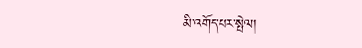མི་འགོད་པར་སྤེལ།